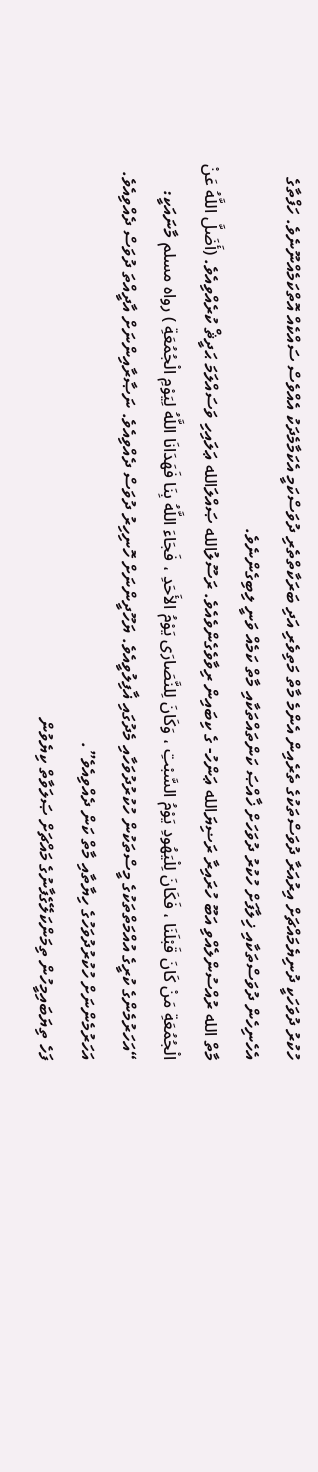ހުކުރު ދުވަހަކީ ދުނިޔެމައްޗަށް އިރުއަރާ ދުވަސްތަކުގެ ތެރެއިން އެންމެ މާތް މަތިވެރި އަދި ބަރަކާތްތެރި ދުވަސްކަމީ އެކަމާމެދަކު އެއްވެސް ސައްކެއް އޮތްކަމެއްނޫނެވެ. ހަފްތާގެ އެހެނިހެން ދުވަސްތަކާއި ޚިލާފަށް ހުކުރު ދުވަހަށް ޚާއްޞަ ކަންތައްތަކާއި މާތް ކަމެއް ވަނީ ލިބިގެންނެވެ.
މާތް الله ރުއްސުންލެއްވި އަބޫ ހުރައިރާ ރަޟިޔަالله ޢަންހު- ގެ ކިބައިން ރިވާވެގެންވެއެވެ. ރަސޫލުالله ޞައްލަالله ޢަލައިހި ވަސައްލަމަ ޙަދީޘް ކުރެއްވިއެވެ. (أَضَلَّ اللَّهُ عَنْ الْجُمُعَةِ مَنْ كَانَ قَبْلَنَا ، فَكَانَ لِلْيَهُودِ يَوْمُ السَّبْتِ ، وَكَانَ لِلنَّصَارَى يَوْمُ الأَحَدِ ، فَجَاءَ اللَّهُ بِنَا فَهَدَانَا اللَّهُ لِيَوْمِ الْجُمُعَةِ ) رواه مسلم މާނައަކީ: “އަހަރުމެންގެ ކުރީގެ އުއްމަތްތަކުގެ މީސްތަކުން ހުކުރުދުވަހާއި މެދުގައި ޣާފިލުވީއެވެ. ޔަހޫދީންނަށް ހޮނިހިރު ދުވަސް ދެއްވިއެވެ. ނަޞާރާއިންނަށް އާދީއްތަ ދުވަސް ދެއްވިއެވެ. އަހަރުމެންނަށް ހުކުރުދުވަހުގެ ހިޔާތާއި މާތް ކަން ދެއްވިއެވެ”.
ފަހެ ތިޔަބައިމީހުން ތިމަންކަލޭގެފާނުގެ މައްޗަށް ޞަލަވާތް ކިޔެވުން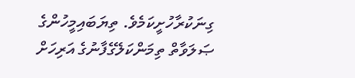ގިނަކުރާހުށީކަމެވެ. ތިޔަބައިމީހުންގެ ޞަލަވާތް ތިމަންކަލޭގެފާނުގެ އަރިހަށް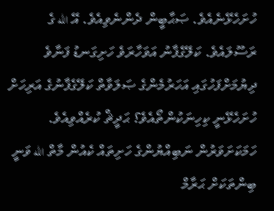ހުށަހެޅޭނެއެވެ. ޞަޙާބީން ދެންނެވިއެވެ. އޭ الله ގެ ރަސޫލައެވެ. ކަލޭގެފާނު އަވަހާރަވެ ހަށިގަނޑު ފަނާވެ ދިޔުމަށްފަހުގައި އަހަރުމެންގެ ޞަލަވާތް ކަލޭގެފާނުގެ އަރިހަށް ހުށަހެޅޭނީ ކިހިނަކުންތޯއެވެ؟ ޙަދީޘް ކުރެއްވިއެވެ. ހަމަކަށަވަރުން ނަބިއްޔުންގެ ހަށިތައް ކެއުން މާތް الله ވަނީ ބިންތަކަށް ޙަރާމް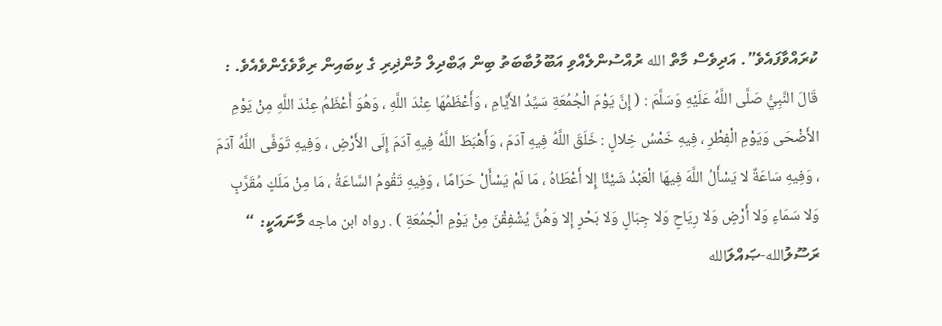ކުރައްވާފައެވެ”. އަދިވެސް މާތް الله ރުއްސުންލެއްވި އަބޫލުބާބަތު ބިން ޢަބްދިލް މުންޛިރި ގެ ކިބައިން ރިވާވެގެންވެއެވެ. : قَالَ النَّبِيُّ صَلَّى اللَّهُ عَلَيْهِ وَسَلَّمَ : ( إِنَّ يَوْمَ الْجُمُعَةِ سَيِّدُ الأَيَّامِ ، وَأَعْظَمُهَا عِنْدَ اللَّهِ ، وَهُوَ أَعْظَمُ عِنْدَ اللَّهِ مِنْ يَوْمِ الأَضْحَى وَيَوْمِ الْفِطْرِ ، فِيهِ خَمْسُ خِلالٍ : خَلَقَ اللَّهُ فِيهِ آدَمَ ، وَأَهْبَطَ اللَّهُ فِيهِ آدَمَ إِلَى الأَرْضِ ، وَفِيهِ تَوَفَّى اللَّهُ آدَمَ ، وَفِيهِ سَاعَةٌ لا يَسْأَلُ اللَّهَ فِيهَا الْعَبْدُ شَيْئًا إِلا أَعْطَاهُ ، مَا لَمْ يَسْأَلْ حَرَامًا ، وَفِيهِ تَقُومُ السَّاعَةُ ، مَا مِنْ مَلَكٍ مُقَرَّبٍ وَلا سَمَاءٍ وَلا أَرْضٍ وَلا رِيَاحٍ وَلا جِبَالٍ وَلا بَحْرٍ إِلا وَهُنَّ يُشْفِقْنَ مِنْ يَوْمِ الْجُمُعَةِ ) . رواه ابن ماجه މާނައަކީ: “ ރަސޫލުالله-ޞައްލަالله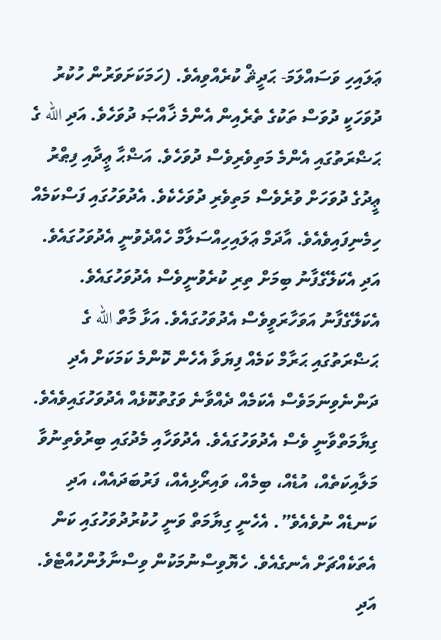ޢަލައިހި ވަސައްލަމަ- ޙަދީޘް ކުރެއްވިއެވެ. (ހަމަކަށަވަރުން ހުކުރު ދުވަހަކީ ދުވަސް ތަކުގެ ތެރެއިން އެންމެ ޚާއްޞަ ދުވަހެވެ. އަދި الله ގެ ޙަޟްރަތުގައި އެންމެ މަތިވެރިވެސް ދުވަހެވެ. އަޟްޙާ ޢީދާއި ފިޠްރު ޢީދުގެ ދުވަހަށް ވުރެވެސް މަތިވެރި ދުވަހެކެވެ. އެދުވަހުގައި ފަސްކަމެއް ހިމެނިފައިވެއެވެ. އާދަމް ޢަލައިހިއްސަލާމް ހެއްދެވުނީ އެދުވަހުގައެވެ. އަދި އެކަލޭގެފާނު ބިމަށް ތިރި ކުރެވުނީވެސް އެދުވަހުގައެވެ.
އެކަލޭގެފާނު އަވަހާރަވީވެސް އެދުވަހުގައެވެ. އަޅާ މާތް الله ގެ ޙަޟްރަތުގައި ޙަރާމް ކަމެއް ފިޔަވާ އެހެން ކޮންމެ ކަމަކަށް އެދި ދަންނެވިނަމަވެސް އެކަމެއް ދެއްވާނެ ވަގުތުކޮޅެއް އެދުވަހުގައިވެއެވެ. ގިޔާމަތްވާނީ ވެސް އެދުވަހުގައެވެ. އެދުވަހާއި މެދުގައި ބިރުވެތިނުވާ މަލާއިކަތެއް، އުޑެއް، ބިމެއް، ވައިރޯޅިއެއް، ފަރުބަދައެއް، އަދި ކަނޑެއް ނުވެއެވެ”. އެހެނީ ގިޔާމަތް ވަނީ ހުކުރުދުވަހުގައި ކަން އެތަކެއްޗަށް އެނގެއެވެ. ހެޔޮވިސްނުމަކުން ވިސްނާލުންހުއްޓެވެ.
އަދި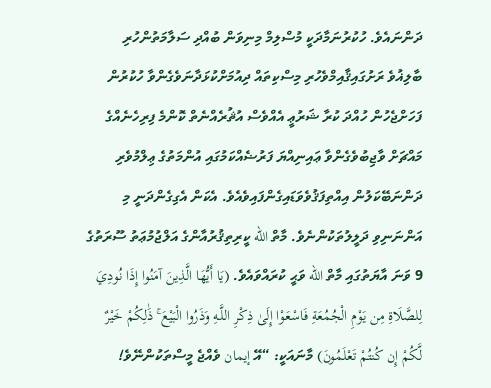ދަންނައެވެ. ހުކުރުނަމާދަކީ މުސްލިމް މިނިވަން ބުއްދި ސަލާމަތުންހުރި ބާލިޣުވެ ރަށުގައިޤާއިމްވެހުރި މިސްކިތައް ދިއުމަށްކުޅަދާނަވެގެންވާ ހުކުރުން ފަހަށްޖެހުން ހުއްދަ ކުރާ ޝަރުޢީ އެއްވެސް އުޘުރެއްނެތް ކޮންމެ ފިރިހެނެއްގެ މައްޗަށް ވާޖިބުވެގެންވާ ޢައިނިއްޔަ ފަރުޟެއްކަމުގައި އުންމަތުގެ ޢިލްމުވެރި ދަންނަބޭކަލުން އިއްތިފަޤުވެވަޑައިގެންފައިވެއެވެ. އެކަން އެގިގެންދަނީ މި އަންނަނިވި ދަލީލުތަކުންނެވެ. މާތް الله ކީރިތިޤުރުއާންގެ އަލްޖުމުޢަތު ސޫރަތުގެ 9 ވަނަ އާޔަތުގައި މާތް الله ވަޙީ ކުރައްވައެވެ. (يَا أَيُّهَا الَّذِينَ آمَنُوا إِذَا نُودِيَ لِلصَّلَاةِ مِن يَوْمِ الْجُمُعَةِ فَاسْعَوْا إِلَىٰ ذِكْرِ اللَّـهِ وَذَرُوا الْبَيْعَ ۚ ذَٰلِكُمْ خَيْرٌ لَّكُمْ إِن كُنتُمْ تَعْلَمُونَ) މާނައަކީ: “އޭ إيمان ވެއްޖެ މީސްތަކުންނޭވެ!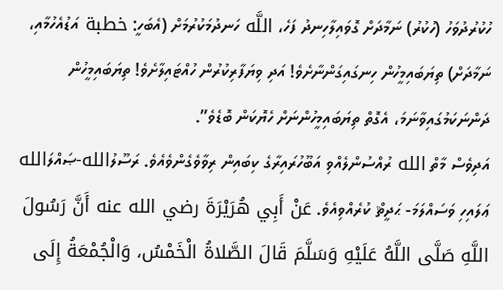ހުކުރުދުވަހު (ހުކުރު) ނަމާދަށް ގޮވައިލާހިނދު ފަހެ، اللَّه ހަނދުމަކުރުމަށް (އެބަހީ: خطبة އަޑުއެހުމާއި، ނަމާދަށް) ތިޔަބައިމީހުން ހިނގައިގަންނާށެވެ! އަދި ވިޔަފާރިކުރުން ހުއްޓައިލާށެވެ! ތިޔަބައިމީހުން ދަންނަކަމުގައިވާނަމަ، އެގޮތް ތިޔަބައިމީހުންނަށް ހެޔޮކަން ބޮޑެވެ”.
އަދިވެސް މާތް الله ރުއްސުންލެއްވި އަބޫހުރައިރާގެ ކިބައިން ރިވާވެގެންވެއެވެ. ރަސޫލުالله-ޞައްލަالله ޢަލައިހި ވަސައްލަމަ- ޙަދީޘް ކުރެއްވިއެވެ. عَنْ أَبِي هُرَيْرَةَ رضي الله عنه أَنَّ رَسُولَ اللَّهِ صَلَّى اللَّهُ عَلَيْهِ وَسَلَّمَ قَالَ الصَّلاةُ الْخَمْسُ، وَالْجُمْعَةُ إِلَى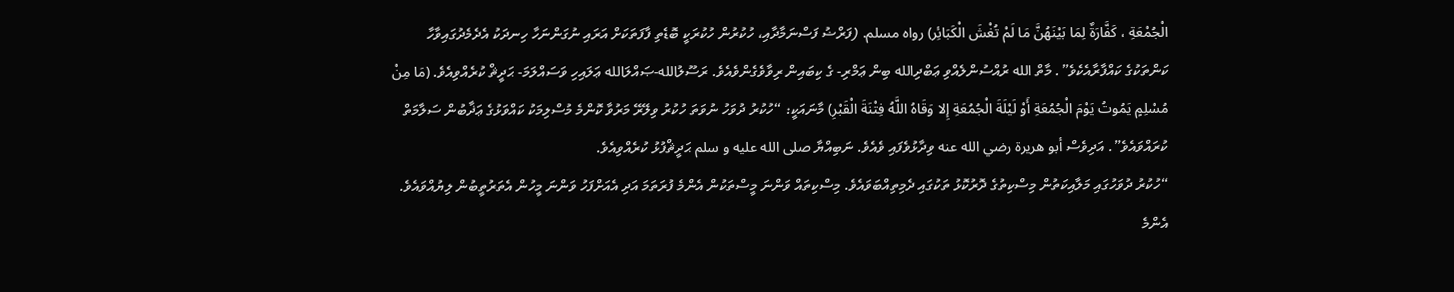الْجُمْعَةِ ، كَفَّارَةٌ لِمَا بَيْنَهُنَّ مَا لَمْ تُغْشَ الْكَبَائِر) رواه مسلم. (ފަރްޟު ފަސްނަމާދާއި، ހުކުރުން ހުކުރަކީ ބޮޑެތި ފާފަތަކަށް އަރައި ނުގަންނަހާ ހިނދަކު އެދެމެދުގައިވާހާ ކަންތަކުގެ ކައްފާރާއެކެވެ”. މާތް الله ރުއްސުންލެއްވި ޢަބްދިالله ބިން ޢަމްރި- ގެ ކިބައިން ރިވާވެގެންވެއެވެ. ރަސޫލުالله-ޞައްލަالله ޢަލައިހި ވަސައްލަމަ- ޙަދީޘް ކުރެއްވިއެވެ. (مَا مِنْ مُسْلِمٍ يَمُوتُ يَوْمَ الْجُمُعَةِ أَوْ لَيْلَةَ الْجُمُعَةِ إِلا وَقَاهُ اللَّهُ فِتْنَةَ الْقَبْرِ) މާނައަކީ: “ހުކުރު ދުވަހު ނުވަތަ ހުކުރު ވިލޭރޭ މަރުވާ ކޮންމެ މުސްލިމަކު ކައްވަޅުގެ ޢަޛާބުން ސަލާމަތް ކުރައްވައެވެ”. އަދިވެސް أبو هريرة رضي الله عنه ވިދާޅުވެފައި ވެއެވެ. ނަބިއްޔާ صلى الله عليه و سلم ޙަދީޘްފުޅު ކުރެއްވިއެވެ.
“ހުކުރު ދުވަހުގައި މަލާއިކަތުން މިސްކިތުގެ ދޮރުކޮޅު ތަކުގައި ދެމިތިއްބަވައެވެ. މިސްކިތައް ވަންނަ މީސްތަކުން އެންމެ ފުރަތަމަ އަދި އެއަށްފަހު ވަންނަ މީހުން އެތަރުތީބުން ލިޔުއްވައެވެ. އެންމެ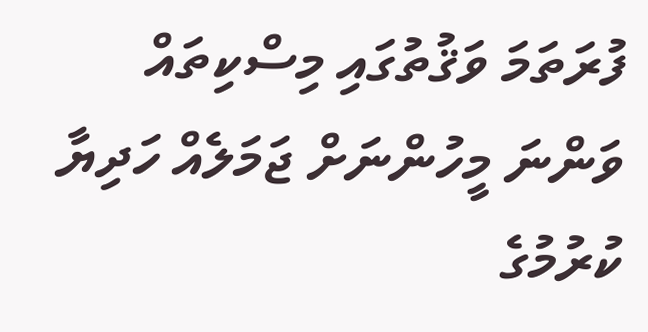ފުރަތަމަ ވަޤުތުގައި މިސްކިތައް ވަންނަ މީހުންނަށް ޖަމަލެއް ހަދިޔާ ކުރުމުގެ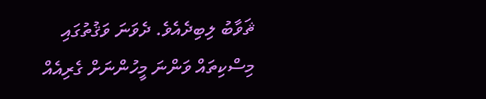ޘަވާބު ލިބިދެއެވެ. ދެވަނަ ވަޤުތުގައި މިސްކިތައް ވަންނަ މީހުންނަށް ގެރިއެއް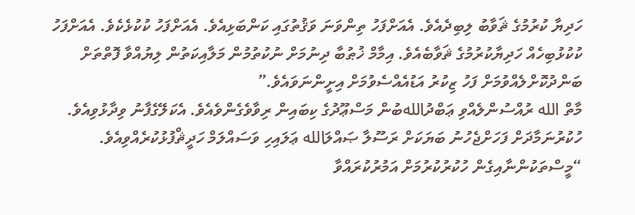ހަދިޔާ ކުރުމުގެ ޘަވާބު ލިބިދެއެވެ. އެއަށްފަހު ތިންވަނަ ވަޤުތުގައި ކަންބަޅިއެވެ. އެއަށްފަހު ކުކުޅެކެވެ. އެއަށްފަހު ކުކުޅުބިހެއް ހަދިޔާކުރުމުގެ ޘަވާބެއެވެ. އިމާމް ޚުޠުބާ ދިނުމަށް ނުކުތުމުން މަލާއިކަތުން ލިޔުއްވާ ފޮތްތަށް ބަންދުކޮށްލެއްވުމަށް ފަހު ޒިކުރު އަޑުއެއްސެވުމަށް އިށީންނަވައެވެ.”
މާތް الله ރުއްސުންލެއްވި ޢަބްދުاللهބުން މަސްޢޫދުގެ ކިބައިން ރިވާވެގެންވެއެވެ. އެކަލޭގެފާނު ވިދާޅުވިއެވެ. ހުކުރުނަމާދަށް ފަހަށްޖެހުނު ބަޔަކަށް ރަސޫލާ ޞައްލަالله ޢަލައިހި ވަސައްލަމް ހަދީޘްފުޅުކުރެއްވިއެވެ. “މީސްތަކުންނާއިގެން ހުކުރުކުރުމަށް އަމުރުކުރައްވާ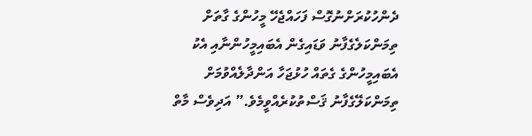ދެންހުކުރަށްނުގޮސް ފަހައްޖެހޭ މީހުންގެ ގާތަށް ތިމަންކަލެގެފާނު ވަޑައިގެން އެބައިމީހުންނާއި އެކު އެބައިމީހުންގެ ގެތައް ހުޅުޖަހާ އަންދާލެއްވުމަށް ތިމަންކަލޭގެފާނު ޤަސްތުކުރެއްވީމެވެ.” އަދިވެސް މާތް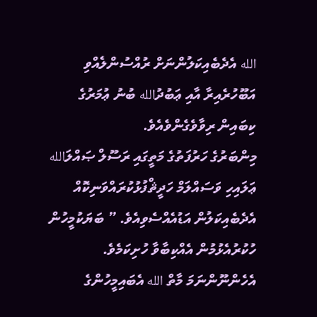الله އެދެބެއިކަލުންނަށް ރުއްސުންލެއްވި އަބޫހުރެއިރާ އާއި ޢަބުދުالله ބުނު ޢުމަރުގެ ކިބައިން ރިވާވެގެންވެއެވެ.
މިންބަރުގެ ހަރުފަތުގެ މަތީގައި ރަސޫލް ޞައްލަالله ޢަލައިހި ވަސައްލަމް ހަދީޘްފުޅުކުރައްވަނިކޮއް އެދެބެއިކަލުން އަޑުއެއްސެވިއެވެ. ” ބަޔަކުމީހުން ހުކުރުއެޅުމުން އެއްކިބާވާ ހުށިކަމެވެ. އެހެންނޫންނަމަ މާތް الله އެބައިމީހުންގެ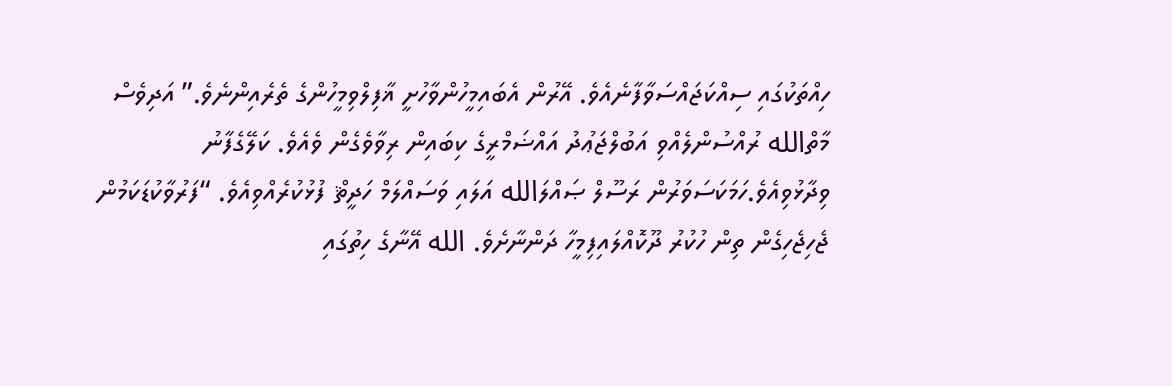ހިއްތަކުގައި ސިއްކަޖައްސަވާފާނެއެވެ. އޭރުން އެބައިމީހުންވާހުށީ ޣާފިލްވިމީހުންގެ ތެރެއިންނެވެ.” އަދިވެސް މާތްالله ރުއްސުންލެއްވި އަބުލްޖަޢުދު އައްޟަމްރީގެ ކިބައިން ރިވާވެގެން ވެއެވެ. ކަލޭގެފާނު ވިދާޅުވިއެވެ.ހަމަކަސަވަރުން ރަސޫލް ޞައްލަالله އަލައި ވަސައްލަމް ހަދީޘް ފުޅުކުރެއްވިއެވެ. “ފަރުވާކުޑަކަމުން ޖެހިޖެހިގެން ތިން ހުކުރު ދޫކޮއްލައިފިމީހާ ދަންނާށެވެ. الله އޭނާގެ ހިތުގައި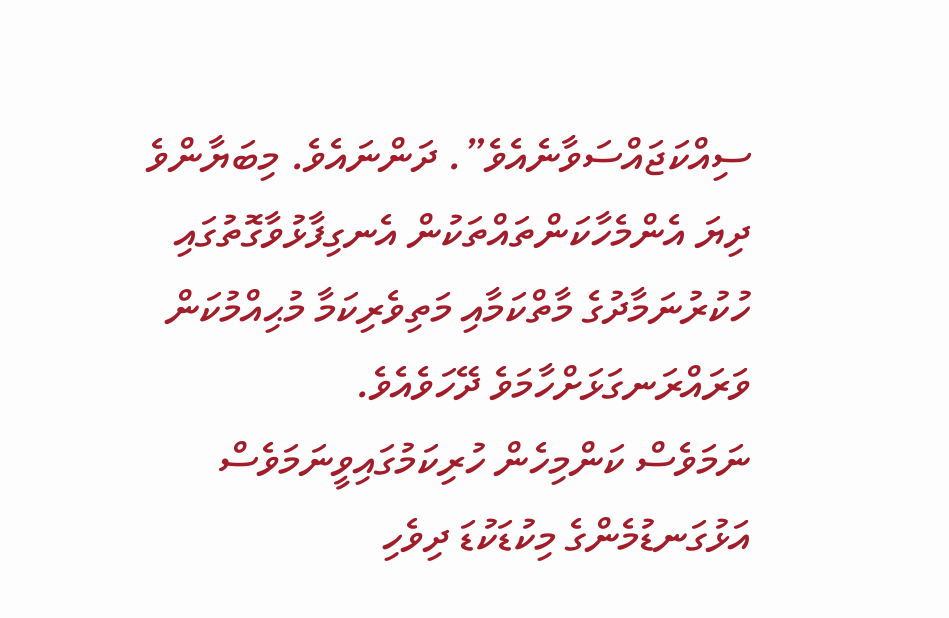ސިއްކަޖައްސަވާނެއެވެ”. ދަންނައެވެ. މިބަޔާންވެ ދިޔަ އެންމެހާކަންތައްތަކުން އެނގިފާޅުވާގޮތުގައި ހުކުރުނަމާދުގެ މާތްކަމާއި މަތިވެރިކަމާ މުޙިއްމުކަން ވަރައްރަނގަޅަށްހާމަވެ ދޭހަވެއެވެ.
ނަމަވެސް ކަންމިހެން ހުރިކަމުގައިވީނަމަވެސް އަޅުގަނޑުމެންގެ މިކުޑަކުޑަ ދިވެހި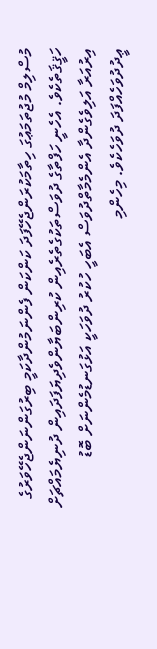މުސްލިމް މުޖުތަމަޢުގަ ހިތާމަކުރަންޖެހޭފަދަ ކަންކަން ފެންނަމުންދާކަމީ ބިރުގަންނަންޖެހޭވަރުގެ ހަޤީޤަތެކެވެ. އެހެނީ ހަފްތާގެ ދުވަސްތަކުގެތެރެއިން ކުރިންބަޔާންވެދިޔަފަދައިން ދުނިޔެމައްޗަށް އިރުއަރާ އަލިވެގެންދާ އެންމެމާތްދުވަސް އެބަހީ ހުކުރު ދުވަހަކީ އަޅުގަނޑުމެންނަށް ބޮޑު ޢީދުދުވަހެއްފަދަ ދުވަހެކެވެ. މިހެންމި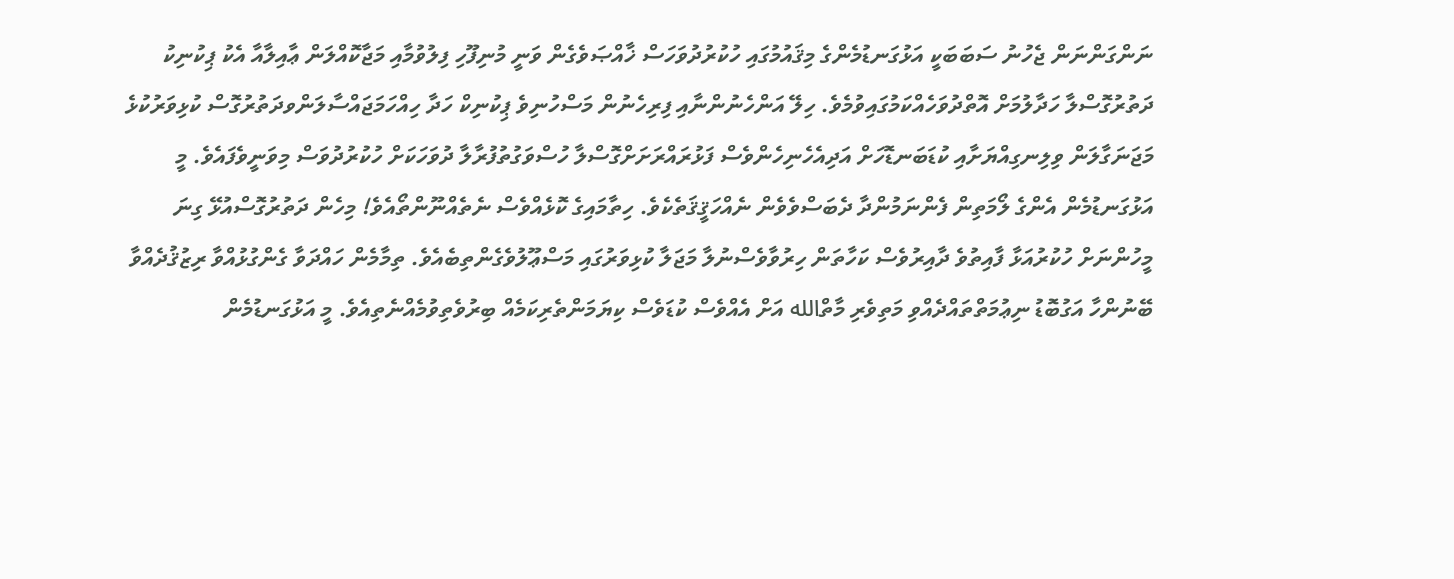ނަންގަންނަން ޖެހުނު ސަބަބަކީ އަޅުގަނޑުމެންގެ މިޤައުމުގައި ހުކުރުދުވަހަސް ޚާއްޞަވެގެން ވަނީ މުނިފޫހި ފިލުވުމާއި މަޖާކޮއްލަން ޢާއިލާއާ އެކު ޕިކުނިކު ދަތުރުގޮސްލާ ހަދާލުމަށް އޮތްދުވަހެއްކަމުގައިވުމެވެ. ހިލޭ އަންހެނުންނާއި ފިރިހެނުން މަސްހުނިވެ ޕިކުނިކް ހަދާ ހިއްހަމަޖައްސާލަންވދަތުރުގޮސް ކުޅިވަރުކުޅެ މަޖަނަގާލަން ވިލިނގިއްޔަށާއި ކުޑަބަނޑޮހަށް އަދިއެހެނިހެންވެސް ފަޅުރައްރަށަށްގޮސްލާ ހުސްވަގުތުފުރާލާ ދުވަހަކަށް ހުކުރުދުވަސް މިވަނީވެފައެވެ. މީ އަޅުގަނޑުމެން އެންގެ ލޯމަތިން ފެންނަމުންދާ ދެބަސްވެވެން ނެއްހަޤީޤަތެކެވެ. ހިތާމައިގެ ކޮޅެއްވެސް ނެތެއްނޫންތޯއެވެ! މިހެން ދަތުރުގޮސްއުޅޭ ގިނަ މީހުންނަށް ހުކުރުއަޅާ ފާއިތުވެ ދާއިރުވެސް ކަހާތަން ހިރުވާވެސްނުލާ މަޖަލާ ކުޅިވަރުގައި މަސްޢޫލުވެގެންތިބެއެވެ. ތިމާމެން ހައްދަވާ ގެންގުޅުއްވާ ރިޒުޤުދެއްވާ ބޭނުންހާ އަގުބޮޑު ނިޢުމަތްތައްދެއްވި މަތިވެރި މާތްالله އަށް އެއްވެސް ކުޑަވެސް ކިޔަމަންތެރިކަމެއް ބިރުވެތިވުމެއްނެތިއެވެ. މީ އަޅުގަނޑުމެން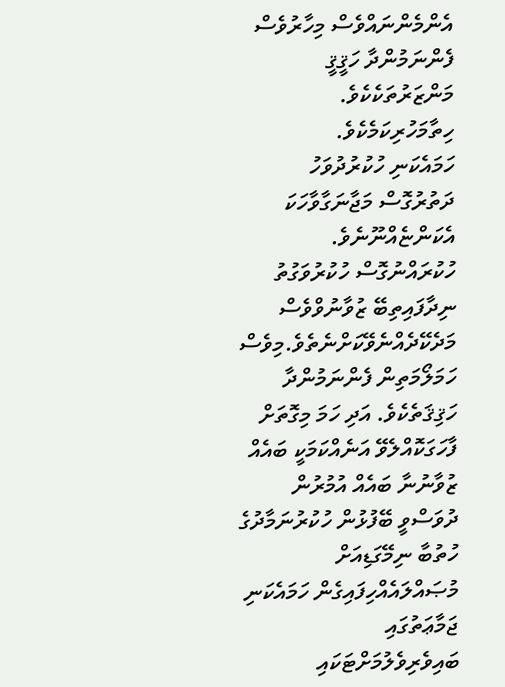އެންމެންނައްވެސް މިހާރުވެސް ފެންނަމުންދާ ހަޤީޤީ މަންޒަރުތަކެކެވެ. ހިތާމަހުރިކަމެކެވެ.
ހަމައެކަނި ހުކުރުދުވަހު ދަތުރުގޮސް މަޖާނަގާވާހަކަ އެކަންޏެއްނޫނެވެ. ހުކުރައްނުގޮސް ހުކުރުވަގުތު ނިދާފައިތިބޭ ޒުވާނުވްވެސް މަދެކޭދެއްނެވޭކަށްނެތެވެ.މިވެސް ހަމަލޯމަތިން ފެންނަމުންދާ ހަޤިޤަތެކެވެ. އަދި ހަމަ މިގޮތަށް ފާހަގަކޮއްލެވޭ އަނެއްކަމަކީ ބައެއް ޒުވާނުނާ ބައެއް އުމުރުން ދުވަސްވީ ބޭފުޅުން ހުކުރުނަމާދުގެ ހުތުބާ ނިމޭގަޑިއަށް މުޞައްލައެއްހިފައިގެން ހަމައެކަނި ޖަމާޢަތުގައި ބައިވެރިވެލުމަށްޓަކައި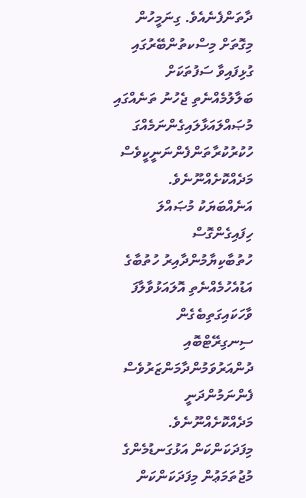ދާތަންފެނެއެވެ. ގިނަމީހުން މިގޮތަށް މިސްކތުންބޭރުގައި ގުޅިފައިވާ ސަފުތަކަށް ބަލާލުމެއްނެތި ޖެހުނު ތަނެއްގައި މުޞައްލައަޅާލައިގެންނަމެއްގަ ހުކުރުކުރާތަންފެންނަނީކީވެސް މަދެއްކޮށެއްނޫނެވެ.
އަނެއްބަޔަކު މުޞައްލަ ހިފައިގެންގޮސް ހުތުބާކިޔާމުންދާއިރު ހުތުބާގެ އަޑުއެހުމެއްނެތި އޮލައަޅުވާލާފަ ވާހަކައިގަތިބެގެން ސިނގިރޭޓްބޮއި ދުންއަރުވަމުންދާމަންޒަރުވެސް ފެންނަމުންދަނީ މަދެއްކޮށެއްނޫނެވެ. މިފަދަކަންކަން އަޅުގަނޑުމެންގެ މުޖުތަމަޢުން މިފަދަކަންކަން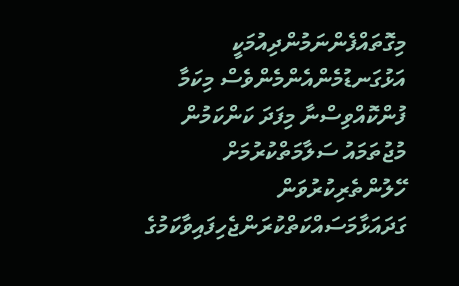މިގޮތައްފެންނަމުންދިއުމަކީ އަޅުގަނޑުމެންއެންމެންވެސް މިކަމާ ފުންކޮއްވިސްނާ މިފަދަ ކަންކަމުން މުޖުތަމައު ސަލާމަތްކުރުމަށް ހޭލުންތެރިކުރުވަން ގަދައަޅާމަސައްކަތްކުރަންޖެހިފައިވާކަމުގެ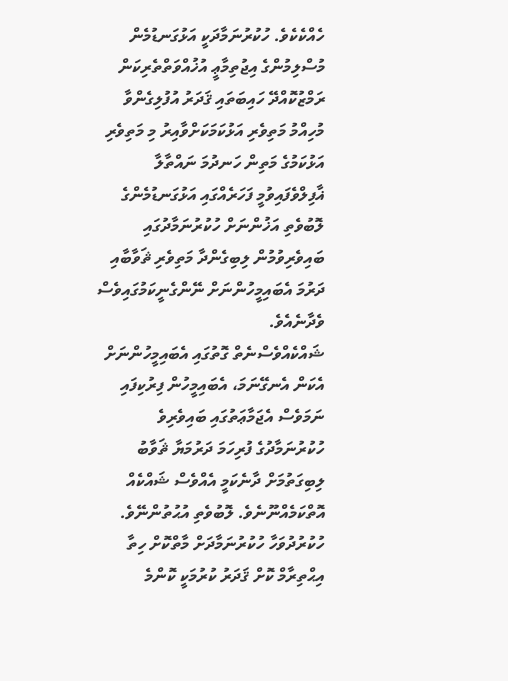ހެއްކެކެވެ. ހުކުރުނަމާދަކީ އަޅުގަނޑުމެން މުސްލިމުންގެ އިޖުތިމާޢީ އުޚުއްވަތްތެރިކަން ރަމްޒުކޮއްދޭ ހައިބަތައި ޤަދަރު އުފުލިގެންވާ މުހިއްމު މަތިވެރި އަޅުކަމަކަށްވާއިރު މި މަތިވެރި އަޅުކަމުގެ މަތިން ހަނދުމަ ނައްތާލާ ޣާފިލްވެފައިވުމީ ފަހަރެއްގައި އަޅުގަނޑުމެންގެ ލޮބުވެތި އަޚުންނަށް ހުކުރުނަމާދުގައި ބައިވެރިވުމުން ލިބިގެންދާ މަތިވެރި ޘަވާބާއި ދަރުމަ އެބައިމީހުންނަށް ނޭންގެނީކަމުގައިވެސް ވެދާނެއެވެ.
ޝައްކެއްވެސްނެތް ގޮތުގައި އެބައިމީހުންނަށް އެކަން އެނގޭނަމަ، އެބައިމީހުން ފިރުކިފައި ނަމަވެސް އެޖަމާޢަތުގައި ބައިވެރިވެ ހުކުރުނަމާދުގެ ފުރިހަމަ ދަރުމަޔާ ޘަވާބު ލިބިގަތުމަށް ދާނެކަމީ އެއްވެސް ޝައްކެއް އޮތްކަމެއްނޫނެވެ. ލޮބުވެތި އުޙުތުންނޭވެ. ހުކުރުދުވަހާ ހުކުރުނަމާދަށް މާތްކޮށް ހިތާ އިޙްތިރާމް ކޮށް ޤަދަރު ކުރުމަކީ ކޮންމެ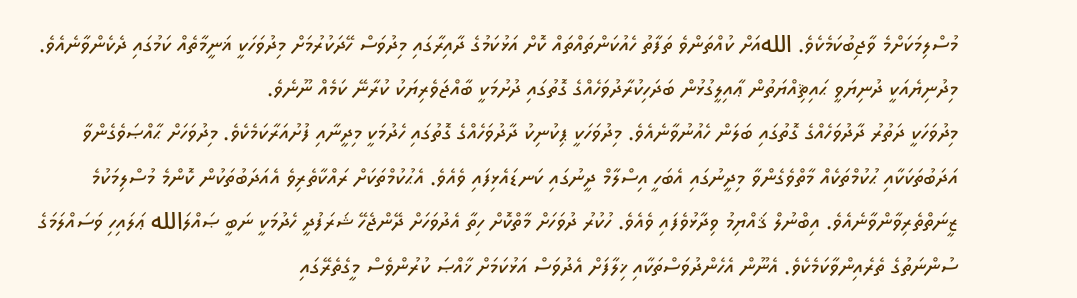މުސްލިމަކަށްމެ ވާޖިބުކަމެކެވެ. اللهއަށް ކުއްތަންވެ ތަފާތު ހެއުކަންތައްތައް ކޮށް އަޅުކަމުގެ ދާއިރާގައި މިދުވަސް ހޭދަކުރުމަށް މިދުވަހަކީ ޣަނީމާތެއް ކަމުގައި ދެކެންވާނެއެވެ. މިދުނިޔެއަކީ ދުނިޔަވީ ޙައިޘިއްޔަތުން ޢާއިލީގުޅުން ބަދަހިކުރާދުވަހެއްގެ ގޮތުގައި ދުށުމަކީ ބާއްޖަވެރިޔަކު ކުރާނޭ ކަމެއް ނޫނެވެ.
މިދުވަހަކީ ދަތުރު ދާދުވަހެއްގެ ގޮތުގައި ބަލަން ހެއުނުވާނެއެވެ. މިދުވަހަކީ ޕިކުނިކު ދާދުވަހެއްގެ ގޮތުގައި ހެދުމަކީ މިދީނާއި ފުށުއަރާކަމެކެވެ. މިދުވަހަށް ޙާއްޞަވެގެންވާ އަދަބުތަކަކާއި ޙުކުމްތަކެއް މާތްވެގެންވާ މިދީނުގައި އެބަހީ އިސްލާމް ދީނުގައި ކަނޑައެޅިފައި ވެއެވެ. އެޙުކުމްތަކަށް ރައްކާތެރިވެ އެއަދަބުތަކުން ކޮންމެ މުސްލިމަކުމެ ޒީނަތްތެރިވާންވާނެއެވެ. އިބްނުލް ޤައްޔިމު ވިދާޅުވެފައި ވެއެވެ. ހުކުރު ދުވަހަށް މާތްކޮށް ހިތާ އެދުވަހަށް ދޭންޖެހޭ ޝަރަފުދީ ހެދުމަކީ ނަބީ ޞައްލަالله ޢަލައިހި ވަސައްލަމަގެ ސުންނަތުގެ ތެރެއިންވާކަމެކެވެ. އެނޫން އެހެންދުވަސްތަކާއި ޚިލާފަށް އެދުވަސް އަޅުކަމަށް ޚާއްޞަ ކުރުންވެސް މީގެތެރޭގައި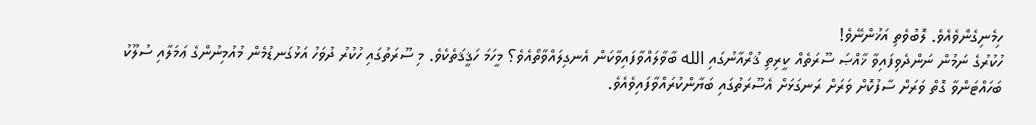ހިމެނިގެންވެއެވެ. ލޮބުވެތި އަޚުންނޭވެ!
ހުކުރުގެ ނަމުން ނަންދެވިފައިވާ ޚާއްޞަ ސޫރަތެއް ކީރިތި ޤުރްއާނުގައި الله ބާވާލައްވާފައިވާކަން އެނގިލައްވާތޯއެވެ؟ މީހަމަ ހަޤީޤަތެކެވެ. މި ސޫރަތުގައި ހުކުރު ދުވަހު އަޅުގަނޑުމެން މުއުމިނުންގެ ޢަމަލާއި ސުލޫކު ބަހައްޓަންވާ ގޮތް ވަރަށް ސާފުކޮށް ވަރަށް ރަނގަޅަށް އެސޫރަތުގައި ބަޔާންކުރައްވާފައިވެއެވެ.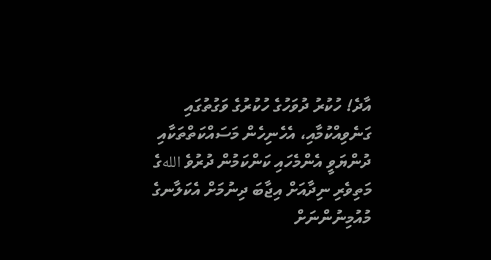އާދެ! ހުކުރު ދުވަހުގެ ހުކުރުގެ ވަގުތުގައި ގަނެވިއްކުމާއި، އެހެނިހެން މަސައްކަތްތަކާއި ދުންޔަވީ އެންމެހައި ކަންކަމުން ދުރުވެ اللهގެ މަތިވެރި ނިދާއަށް އިޖާބަ ދިނުމަށް އެކަލާނގެ މުއުމިނުންނަށް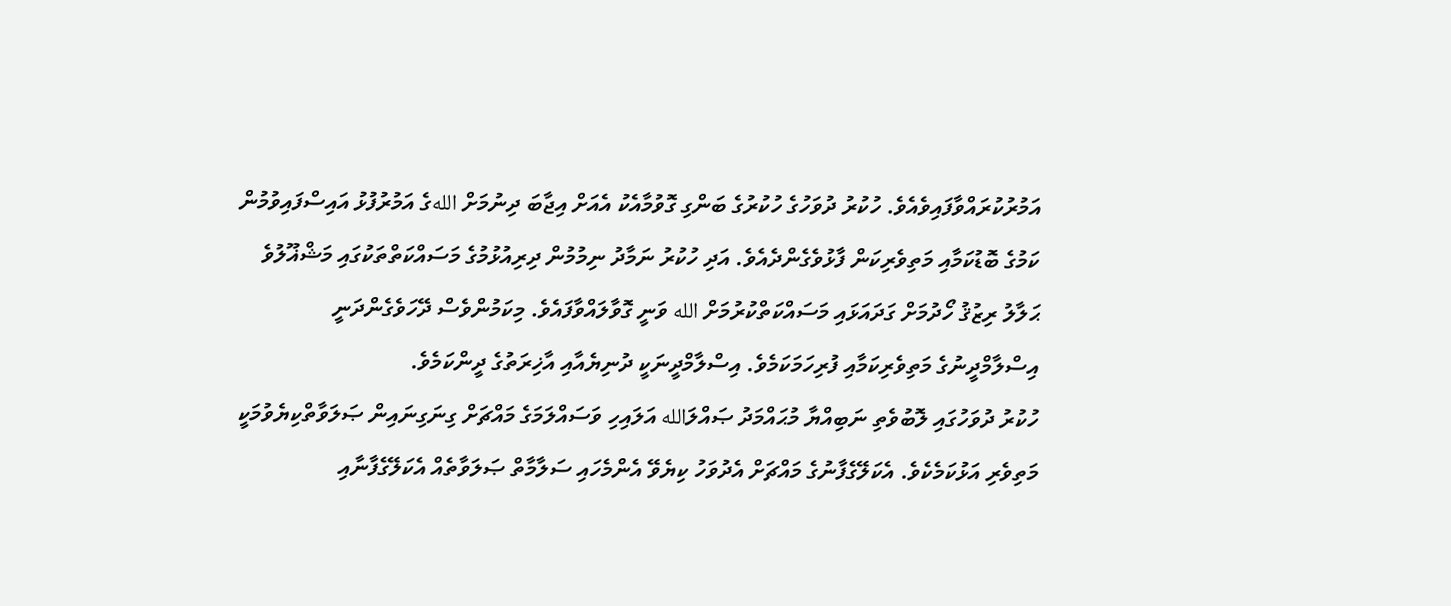އަމުރުކުރައްވާފައިވެއެވެ. ހުކުރު ދުވަހުގެ ހުކުރުގެ ބަންގި ގޮވުމާއެކު އެއަށް އިޖާބަ ދިނުމަށް اللهގެ އަމުރުފުޅު އައިސްފައިވުމުން ކަމުގެ ބޮޑުކަމާއި މަތިވެރިކަން ފާޅުވެގެންދެއެވެ. އަދި ހުކުރު ނަމާދު ނިމުމުން ދިރިއުޅުމުގެ މަސައްކަތްތަކުގައި މަޝްޣޫލުވެ ޙަލާލު ރިޒުޤު ހޯދުމަށް ގަދައަޅައި މަސައްކަތްކުރުމަށް الله ވަނީ ގޮވާލައްވާފައެވެ. މިކަމުންވެސް ދޭހަވެގެންދަނީ އިސްލާމްދީނުގެ މަތިވެރިކަމާއި ފުރިހަމަކަމެވެ. އިސްލާމްދީނަކީ ދުނިޔެއާއި އާޚިރަތުގެ ދީންކަމެވެ.
ހުކުރު ދުވަހުގައި ލޮބުވެތި ނަބިއްޔާ މުޙައްމަދު ޞައްލަالله އަލައިހި ވަސައްލަމަގެ މައްޗަށް ގިނަގިނައިން ޞަލަވާތްކިޔެވުމަކީ މަތިވެރި އަޅުކަމެކެވެ. އެކަލޭގެފާނުގެ މައްޗަށް އެދުވަހު ކިޔެވޭ އެންމެހައި ސަލާމާތް ޞަލަވާތެއް އެކަލޭގެފާނާއި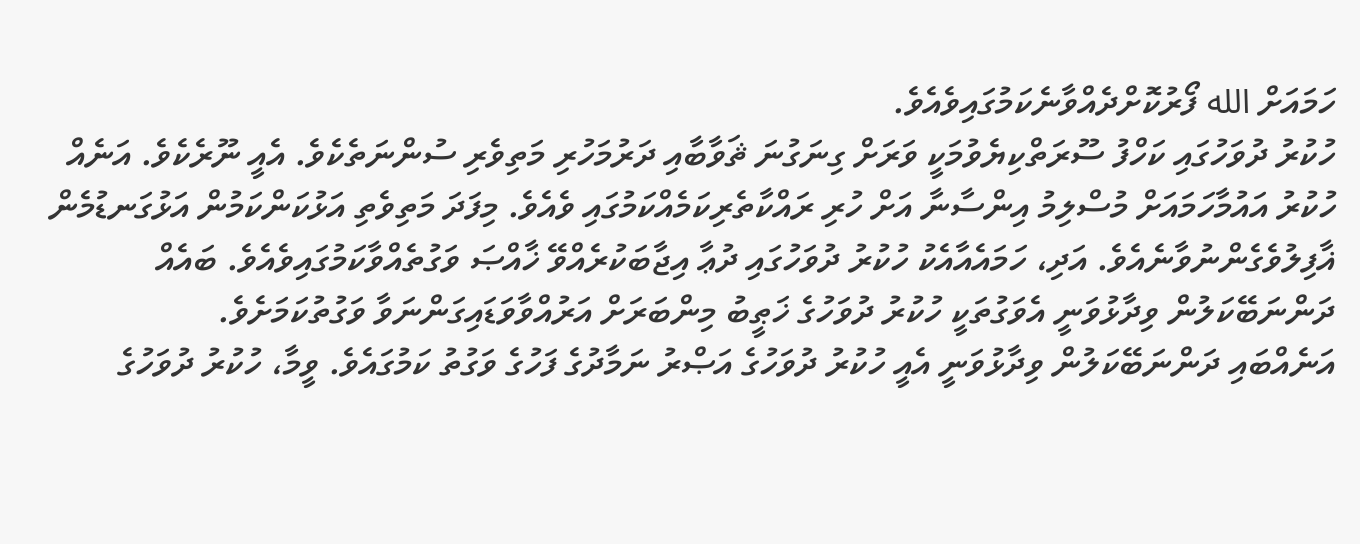ހަމައަށް الله ފޯރުކޮށްދެއްވާނެކަމުގައިވެއެވެ.
ހުކުރު ދުވަހުގައި ކަހްފު ސޫރަތްކިޔެވުމަކީ ވަރަށް ގިނަގުނަ ޘަވާބާއި ދަރުމަހުރި މަތިވެރި ސުންނަތެކެވެ. އެއީ ނޫރެކެވެ. އަނެއް ހުކުރު އައުމާހަމައަށް މުސްލިމު އިންސާނާ އަށް ހުރި ރައްކާތެރިކަމެއްކަމުގައި ވެއެވެ. މިފަދަ މަތިވެތި އަޅުކަންކަމުން އަޅުގަނޑުމެން ޣާފިލުވެގެންނުވާނެއެވެ. އަދި، ހަމައެއާއެކު ހުކުރު ދުވަހުގައި ދުޢާ އިޖާބަކުރެއްވޭ ޚާއްޞަ ވަގުތެއްވާކަމުގައިވެއެވެ. ބައެއް ދަންނަބޭކަލުން ވިދާޅުވަނީ އެވަގުތަކީ ހުކުރު ދުވަހުގެ ޚަޠީބު މިންބަރަށް އަރުއްވާވަޑައިގަންނަވާ ވަގުތުކަމަށެވެ.
އަނެއްބައި ދަންނަބޭކަލުން ވިދާޅުވަނީ އެއީ ހުކުރު ދުވަހުގެ އަޞްރު ނަމާދުގެ ފަހުގެ ވަގުތު ކަމުގައެވެ. ވީމާ، ހުކުރު ދުވަހުގެ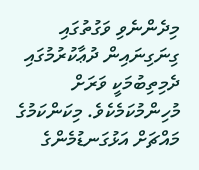މިދެންނެވި ވަގުތުގައި ގިނަގިނައިން ދުޢާކުރުމުގައި ދެމިތިބުމަކީ ވަރަށް މުހިންމުކަމެކެވެ. މިކަންކަމުގެ މައްޗަށް އަޅުގަނޑުމެންގެ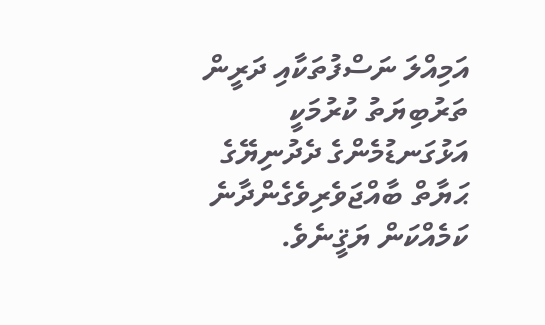އަމިއްލަ ނަސްފުތަކާއި ދަރީން ތަރުބިޔަތު ކުރުމަކީ އަޅުގަނޑުމެންގެ ދެދުނިޔޭގެ ޙަޔާތް ބާއްޖަވެރިވެގެންދާނެ ކަމެއްކަން ޔަޤީނެވެ.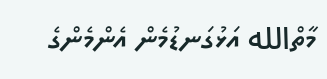މާތްالله އަޅުގަނޑުމެން އެންމެންގެ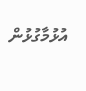އުޅުމާގުޅުން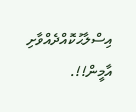އިސްލާޙުކޮއްދެއްވާށި އާމީން!!.